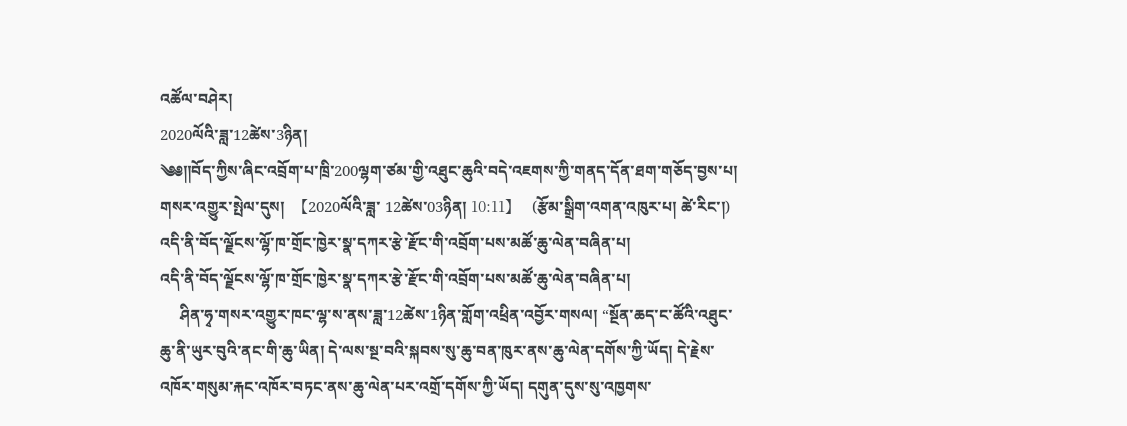འཚོལ་བཤེར།
2020ལོའི་ཟླ་12ཚེས་3ཉིན།
༄༅༎བོད་ཀྱིས་ཞིང་འབྲོག་པ་ཁྲི་200ལྷག་ཙམ་གྱི་འཐུང་ཆུའི་བདེ་འཇགས་ཀྱི་གནད་དོན་ཐག་གཅོད་བྱས་པ།
གསར་འགྱུར་སྤེལ་དུས།  【2020ལོའི་ཟླ་ 12ཚེས་03ཉིན། 10:11】   (རྩོམ་སྒྲིག་འགན་འཁུར་པ། ཚེ་རིང་།)
འདི་ནི་བོད་ལྗོངས་ལྷོ་ཁ་གྲོང་ཁྱེར་སྣ་དཀར་རྩེ་རྫོང་གི་འབྲོག་པས་མཚོ་ཆུ་ལེན་བཞིན་པ།
འདི་ནི་བོད་ལྗོངས་ལྷོ་ཁ་གྲོང་ཁྱེར་སྣ་དཀར་རྩེ་རྫོང་གི་འབྲོག་པས་མཚོ་ཆུ་ལེན་བཞིན་པ།
     ཤིན་ཧྭ་གསར་འགྱུར་ཁང་ལྷ་ས་ནས་ཟླ་12ཚེས་1ཉིན་གློག་འཕྲིན་འབྱོར་གསལ། “སྔོན་ཆད་ང་ཚོའི་འཐུང་ཆུ་ནི་ཡུར་བུའི་ནང་གི་ཆུ་ཡིན། དེ་ལས་སྔ་བའི་སྐབས་སུ་ཆུ་བན་ཁུར་ནས་ཆུ་ལེན་དགོས་ཀྱི་ཡོད། དེ་རྗེས་འཁོར་གསུམ་རྐང་འཁོར་བཏང་ནས་ཆུ་ལེན་པར་འགྲོ་དགོས་ཀྱི་ཡོད། དགུན་དུས་སུ་འཁྱགས་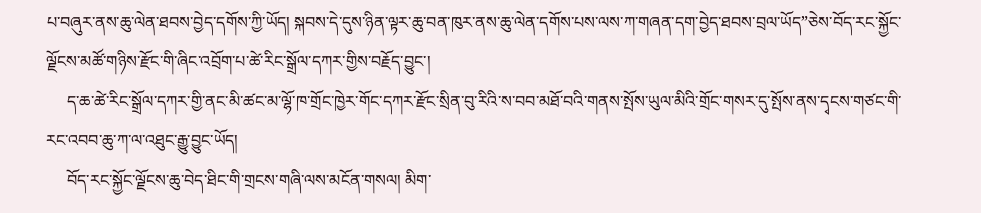པ་བཞུར་ནས་ཆུ་ལེན་ཐབས་བྱེད་དགོས་ཀྱི་ཡོད། སྐབས་དེ་དུས་ཉིན་ལྟར་ཆུ་བན་ཁུར་ནས་ཆུ་ལེན་དགོས་པས་ལས་ཀ་གཞན་དག་བྱེད་ཐབས་བྲལ་ཡོད”ཅེས་བོད་རང་སྐྱོང་ལྗོངས་མཚོ་གཉིས་རྫོང་གི་ཞིང་འབྲོག་པ་ཚེ་རིང་སྒྲོལ་དཀར་གྱིས་བརྗོད་བྱུང་།
     ད་ཆ་ཚེ་རིང་སྒྲོལ་དཀར་གྱི་ནང་མི་ཚང་མ་ལྷོ་ཁ་གྲོང་ཁྱེར་གོང་དཀར་རྫོང་སྲིན་བུ་རིའི་ས་བབ་མཐོ་བའི་གནས་སྤོས་ཡུལ་མིའི་གྲོང་གསར་དུ་སྤོས་ནས་དྭངས་གཙང་གི་རང་འབབ་ཆུ་ཀ་ལ་འཐུང་རྒྱུ་བྱུང་ཡོད།
     བོད་རང་སྐྱོང་ལྗོངས་ཆུ་བེད་ཐིང་གི་གྲངས་གཞི་ལས་མངོན་གསལ། མིག་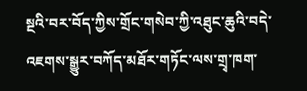སྔའི་བར་བོད་ཀྱིས་གྲོང་གསེབ་ཀྱི་འཐུང་ཆུའི་བདེ་འཇགས་སྒྱུར་བཀོད་མཐོར་གཏོང་ལས་གྲྭ་ཁག་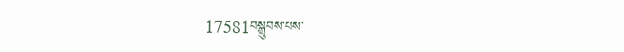17581བསྒྲུབས་པས་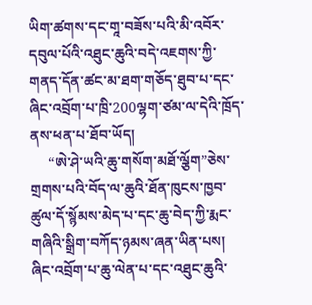ཡིག་ཚགས་དང་གཱ་བཟོས་པའི་མི་འབོར་དབུལ་པོའི་འཐུང་ཆུའི་བདེ་འཇགས་ཀྱི་གནད་དོན་ཚང་མ་ཐག་གཅོད་ཐུབ་པ་དང་ཞིང་འབྲོག་པ་ཁྲི་200ལྷག་ཙམ་ལ་དེའི་ཁྲོད་ནས་ཕན་པ་ཐོབ་ཡོད།
     “ཨེ་ཤེ་ཡའི་ཆུ་གསོག་མཐོ་ལྕོག”ཅེས་གྲགས་པའི་བོད་ལ་ཆུའི་ཐོན་ཁུངས་ཁྱབ་ཚུལ་དོ་སྙོམས་མེད་པ་དང་ཆུ་བེད་ཀྱི་རྨང་གཞིའི་སྒྲིག་བཀོད་ཉམས་ཞན་ཡིན་པས། ཞིང་འབྲོག་པ་ཆུ་ལེན་པ་དང་འཐུང་ཆུའི་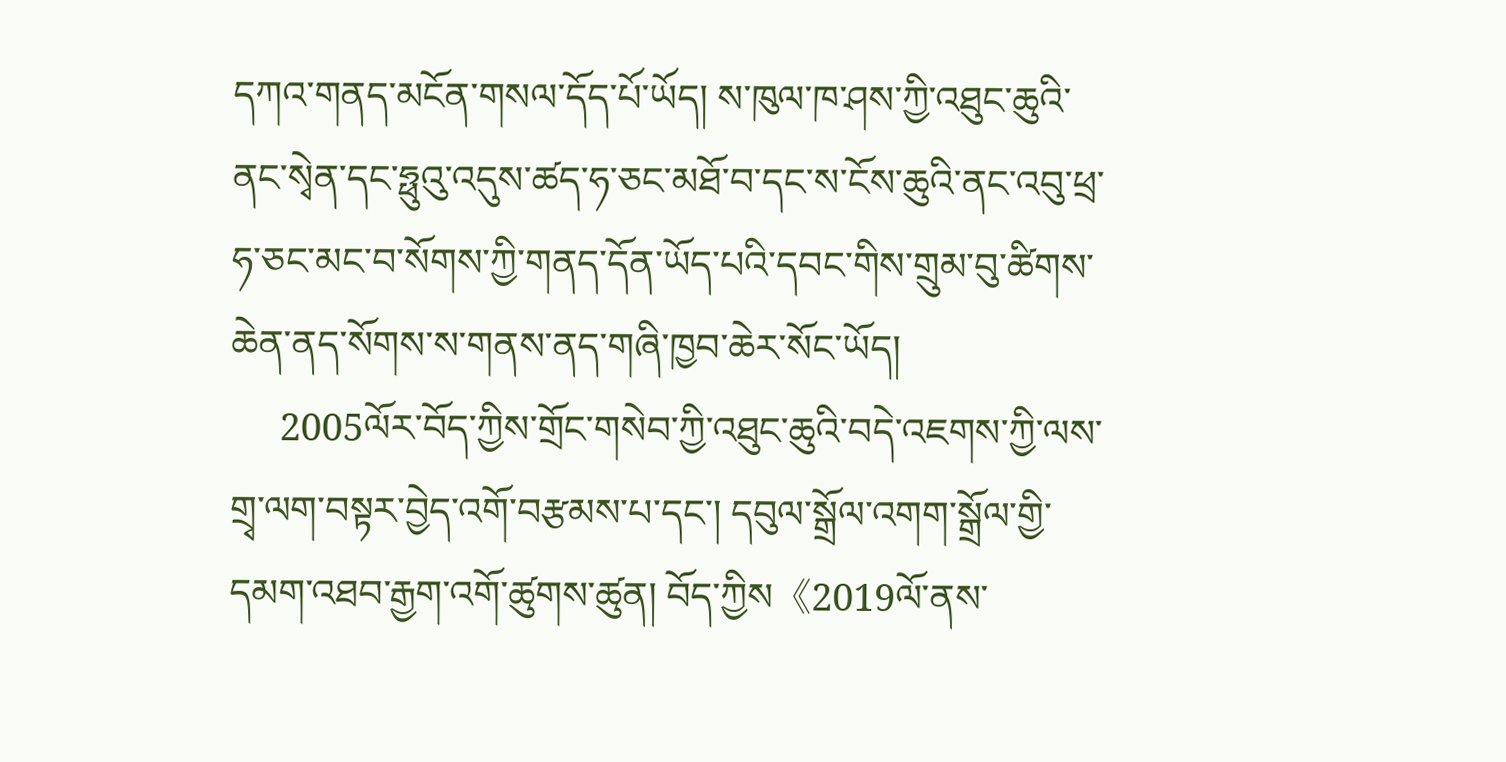དཀའ་གནད་མངོན་གསལ་དོད་པོ་ཡོད། ས་ཁུལ་ཁ་ཤས་ཀྱི་འཐུང་ཆུའི་ནང་སྭེན་དང་ཧྥུའུ་འདུས་ཚད་ཧ་ཅང་མཐོ་བ་དང་ས་ངོས་ཆུའི་ནང་འབུ་ཕྲ་ཧ་ཅང་མང་བ་སོགས་ཀྱི་གནད་དོན་ཡོད་པའི་དབང་གིས་གྲུམ་བུ་ཚིགས་ཆེན་ནད་སོགས་ས་གནས་ནད་གཞི་ཁྱབ་ཆེར་སོང་ཡོད།
     2005ལོར་བོད་ཀྱིས་གྲོང་གསེབ་ཀྱི་འཐུང་ཆུའི་བདེ་འཇགས་ཀྱི་ལས་གྲྭ་ལག་བསྟར་བྱེད་འགོ་བརྩམས་པ་དང་། དབུལ་སྒྲོལ་འགག་སྒྲོལ་གྱི་དམག་འཐབ་རྒྱག་འགོ་ཚུགས་ཚུན། བོད་ཀྱིས《2019ལོ་ནས་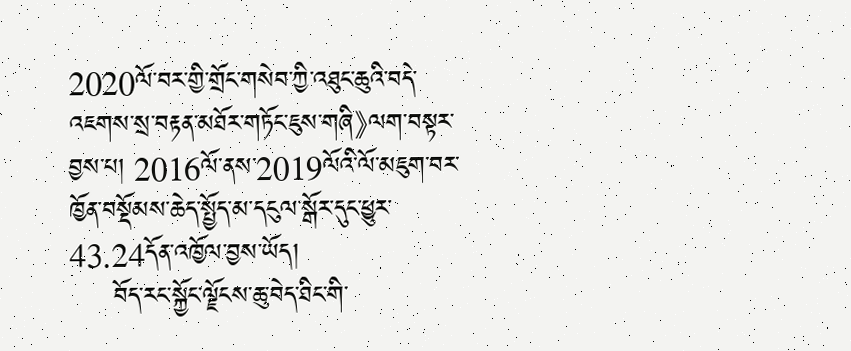2020ལོ་བར་གྱི་གྲོང་གསེབ་ཀྱི་འཐུང་ཆུའི་བདེ་འཇགས་སྲ་བརྟན་མཐོར་གཏོང་ཇུས་གཞི》ལག་བསྟར་བྱས་པ། 2016ལོ་ནས་2019ལོའི་ལོ་མཇུག་བར་ཁྱོན་བསྡོམས་ཆེད་སྤྱོད་མ་དངུལ་སྒོར་དུང་ཕྱུར་43.24དོན་འཁྱོལ་བྱས་ཡོད།
     བོད་རང་སྐྱོང་ལྗོངས་ཆུ་བེད་ཐིང་གི་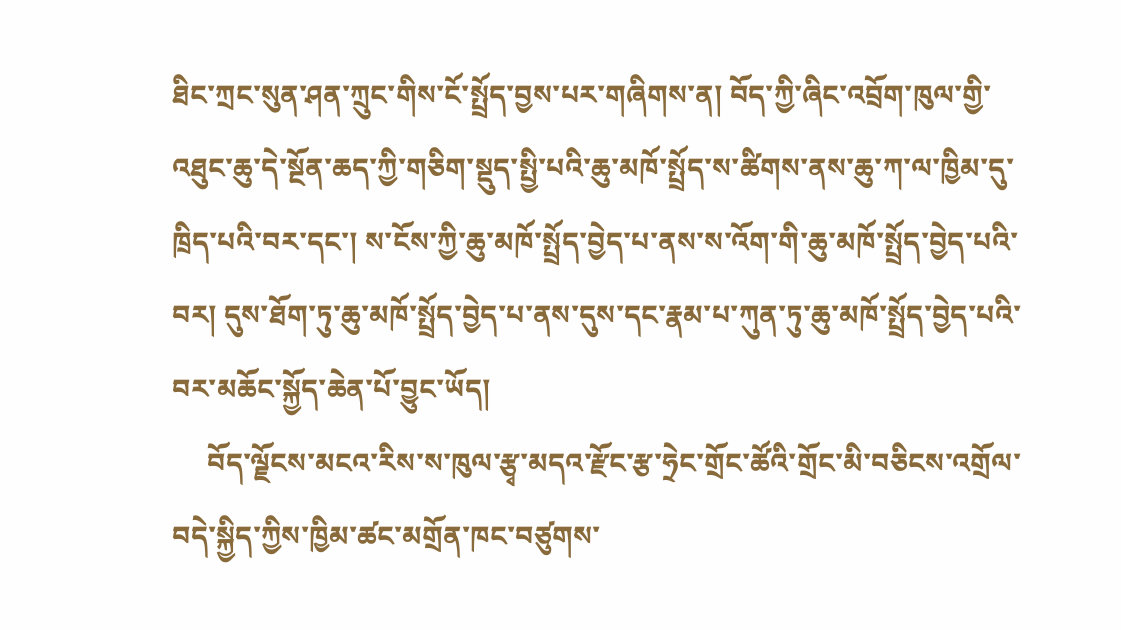ཐིང་ཀྲང་སུན་ཤན་ཀྲུང་གིས་ངོ་སྤྲོད་བྱས་པར་གཞིགས་ན། བོད་ཀྱི་ཞིང་འབྲོག་ཁུལ་གྱི་འཐུང་ཆུ་དེ་སྔོན་ཆད་ཀྱི་གཅིག་སྡུད་སྤྱི་པའི་ཆུ་མཁོ་སྤྲོད་ས་ཚིགས་ནས་ཆུ་ཀ་ལ་ཁྱིམ་དུ་ཁྲིད་པའི་བར་དང་། ས་ངོས་ཀྱི་ཆུ་མཁོ་སྤྲོད་བྱེད་པ་ནས་ས་འོག་གི་ཆུ་མཁོ་སྤྲོད་བྱེད་པའི་བར། དུས་ཐོག་ཏུ་ཆུ་མཁོ་སྤྲོད་བྱེད་པ་ནས་དུས་དང་རྣམ་པ་ཀུན་ཏུ་ཆུ་མཁོ་སྤྲོད་བྱེད་པའི་བར་མཆོང་སྐྱོད་ཆེན་པོ་བྱུང་ཡོད།
     བོད་ལྗོངས་མངའ་རིས་ས་ཁུལ་རྩྭ་མདའ་རྫོང་རྩ་ཧྲེང་གྲོང་ཚོའི་གྲོང་མི་བཅིངས་འགྲོལ་བདེ་སྐྱིད་ཀྱིས་ཁྱིམ་ཚང་མགྲོན་ཁང་བཙུགས་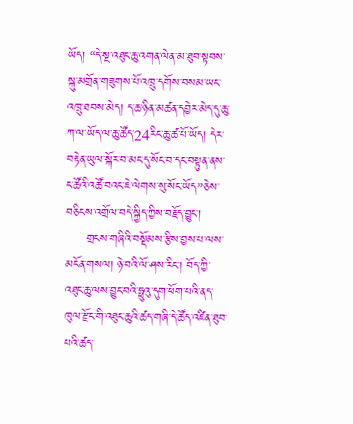ཡོད། “དེ་སྔ་འཐུང་ཆུ་འགན་ལེན་མ་ཐུབ་སྟབས་སྐུ་མགྲོན་གཟུགས་པོ་འཁྲུ་དགོས་བསམ་ཡང་འཁྲུ་ཐབས་མེད། ད་ཆ་ཉིན་མཚན་དབྱེར་མེད་དུ་ཆུ་ཀ་ལ་ཡོད་ལ་ཆུ་ཚོད་24རིང་ཆུ་ཚ་པོ་ཡོད། དེར་བརྟེན་ཡུལ་སྐོར་བ་མང་དུ་སོང་བ་དང་བསྟུན་ནས་ང་ཚོའི་འཚོ་བའང་ཇེ་ལེགས་སུ་སོང་ཡོད”ཅེས་བཅིངས་འགྲོལ་བདེ་སྐྱིད་ཀྱིས་བརྗོད་བྱུང་།
     གྲངས་གཞིའི་བསྡོམས་རྩིས་བྱས་པ་ལས་མངོན་གསལ། ཉེ་བའི་ལོ་ཤས་རིང་། བོད་ཀྱི་འཐུང་ཆུ་ལས་བྱུང་བའི་ཧྥུའུ་དུག་ཕོག་པའི་ནད་ཁུལ་རྫོང་གི་འཐུང་ཆུའི་ཚད་གཞི་དེ་ཚོད་འཛིན་ཐུབ་པའི་ཚད་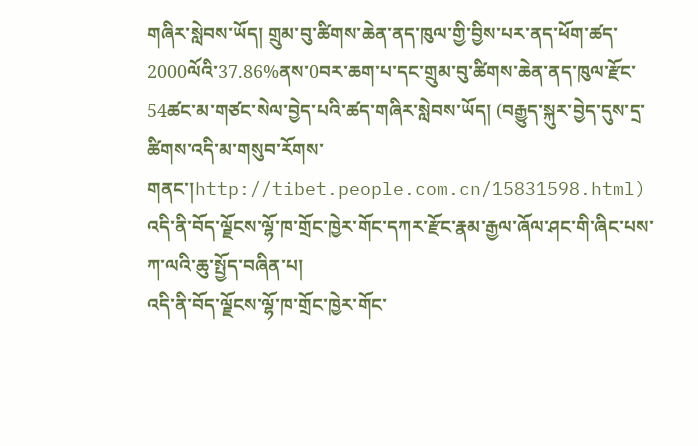གཞིར་སླེབས་ཡོད། གྲུམ་བུ་ཚིགས་ཆེན་ནད་ཁུལ་གྱི་བྱིས་པར་ནད་ཕོག་ཚད་2000ལོའི་37.86%ནས་0བར་ཆག་པ་དང་གྲུམ་བུ་ཚིགས་ཆེན་ནད་ཁུལ་རྫོང་54ཚང་མ་གཙང་སེལ་བྱེད་པའི་ཚད་གཞིར་སླེབས་ཡོད། (བརྒྱུད་སྐུར་བྱེད་དུས་དྲ་ཚིགས་འདི་མ་གསུབ་རོགས་གནང་།http://tibet.people.com.cn/15831598.html)
འདི་ནི་བོད་ལྗོངས་ལྷོ་ཁ་གྲོང་ཁྱེར་གོང་དཀར་རྫོང་རྣམ་རྒྱལ་ཞོལ་ཤང་གི་ཞིང་པས་ཀ་ལའི་ཆུ་སྤྱོད་བཞིན་པ།
འདི་ནི་བོད་ལྗོངས་ལྷོ་ཁ་གྲོང་ཁྱེར་གོང་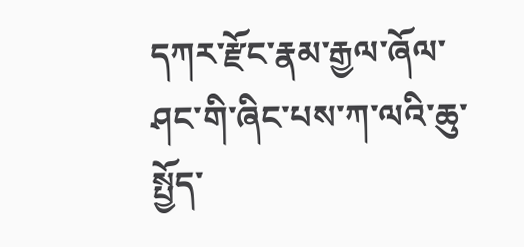དཀར་རྫོང་རྣམ་རྒྱལ་ཞོལ་ཤང་གི་ཞིང་པས་ཀ་ལའི་ཆུ་སྤྱོད་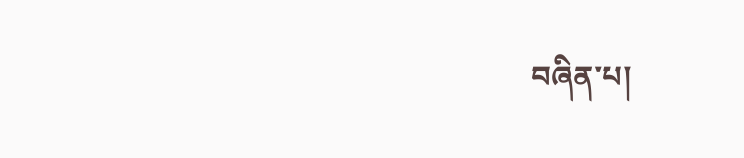བཞིན་པ།